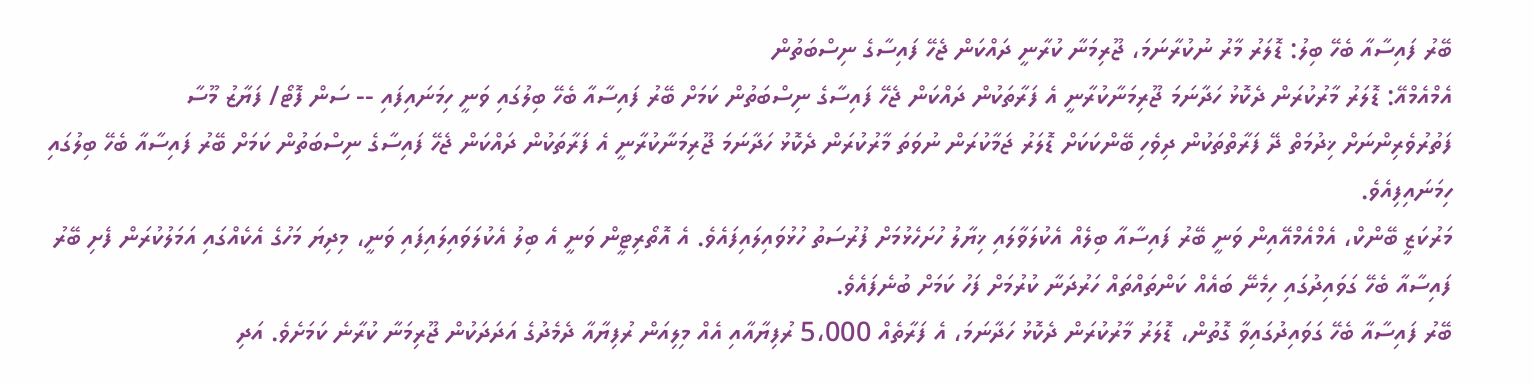ބޭރު ފައިސާއާ ބެހޭ ބިލު: ޑޮލަރު މާރު ނުކުރާނަމަ، ޖޫރިމަނާ ކުރާނީ ދައްކަން ޖެހޭ ފައިސާގެ ނިސްބަތުން
އެމްއެމްއޭ: ޑޮލަރު މާރުކުރަން ދެކޮޅު ހަދާނަމަ ޖޫރިމަނާކުރާނީ އެ ފަރާތަކުން ދައްކަން ޖެހޭ ފައިސާގެ ނިސްބަތުން ކަމަށް ބޭރު ފައިސާއާ ބެހޭ ބިލުގައި ވަނީ ހިމަނައިފައި -- ސަން ފޮޓޯ/ ފަޔާޒު މޫސާ
ފަތުރުވެރިންނަށް ޚިދުމަތް ދޭ ފަރާތްތަކުން ދިވެހި ބޭންކަކަށް ޑޮލަރު ޖަމާކުރަން ނުވަތަ މާރުކުރަން ދެކޮޅު ހަދާނަމަ ޖޫރިމަނާކުރާނީ އެ ފަރާތަކުން ދައްކަން ޖެހޭ ފައިސާގެ ނިސްބަތުން ކަމަށް ބޭރު ފައިސާއާ ބެހޭ ބިލުގައި ހިމަނައިފިއެވެ.
މަރުކަޒީ ބޭންކް، އެމްއެމްއޭއިން ވަނީ ބޭރު ފައިސާއާ ބިލެއް އެކުލަވާލައި ޚިޔާލު ހުށަހެޅުމަށް ފުރުސަތު ހުޅުވައިލައިފައެވެ. އެ އޮތޯރިޓީން ވަނީ އެ ބިލު އެކުލަވައިލައިފައި ވަނީ، މިދިޔަ މަހުގެ އެކެއްގައި އަމަލުކުރަން ފެށި ބޭރު ފައިސާއާ ބެހޭ ގަވައިދުގައި ހިމެނޭ ބައެއް ކަންތައްތައް ހަރުދަނާ ކުރުމަށް ފަހު ކަމަށް ބުނެފައެވެ.
ބޭރު ފައިސާއާ ބެހޭ ގަވައިދުގައިވާ ގޮތުން، ޑޮލަރު މާރުކުރަން ދެކޮޅު ހަދާނަމަ، އެ ފަރާތެއް 5،000 ރުފިޔާއާއި އެއް މިލިއަން ރުފިޔާއާ ދެމެދުގެ އަދަދަކުން ޖޫރިމަނާ ކުރާނެ ކަމަށެވެ. އަދި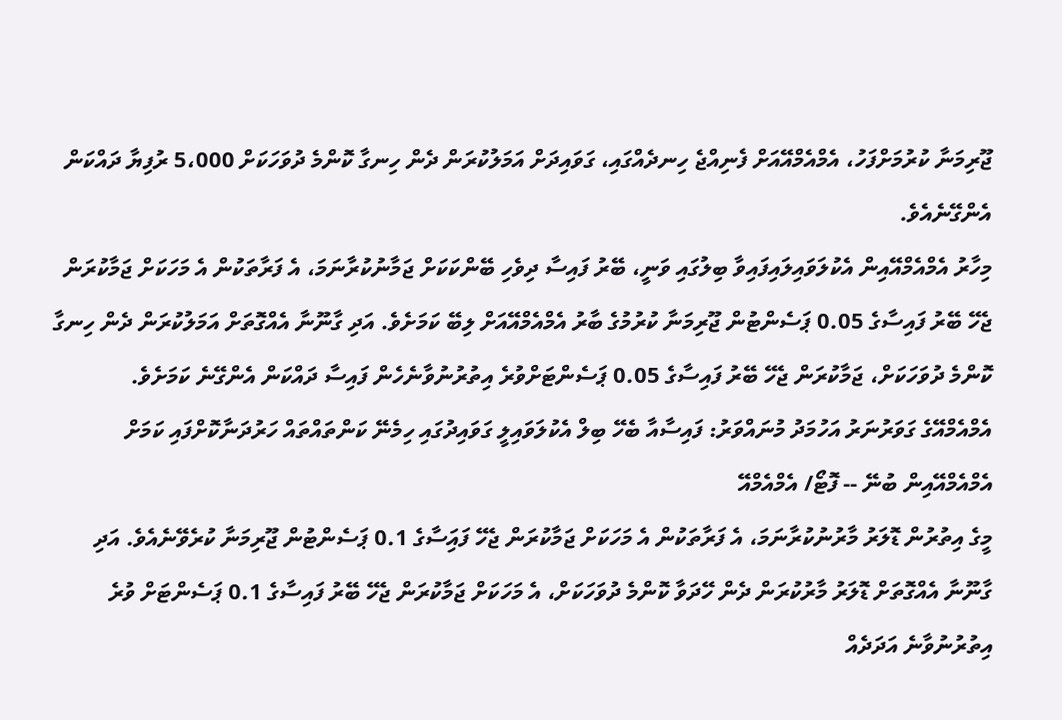ޖޫރިމަނާ ކުރުމަށްފަހު، އެމްއެމްއޭއަށް ފެނިއްޖެ ހިނދެއްގައި، ގަވައިދަށް އަމަލުކުރަން ދެން ހިނގާ ކޮންމެ ދުވަހަކަށް 5،000 ރުފިޔާ ދައްކަން އެންގޭނެއެވެ.
މިހާރު އެމްއެމްއޭއިން އެކުލަވައިލައިފައިވާ ބިލުގައި ވަނީ، ބޭރު ފައިސާ ދިވެހި ބޭންކަކަށް ޖަމާނުކުރާނަމަ، އެ ފަރާތަކުން އެ މަހަކަށް ޖަމާކުރަން ޖެހޭ ބޭރު ފައިސާގެ 0.05 ޕަސެންޓުން ޖޫރިމަނާ ކުރުމުގެ ބާރު އެމްއެމްއޭއަށް ލިބޭ ކަމަށެވެ. އަދި ގާނޫނާ އެއްގޮތަށް އަމަލުކުރަން ދެން ހިނގާ ކޮންމެ ދުވަހަކަށް، ޖަމާކުރަން ޖެހޭ ބޭރު ފައިސާގެ 0.05 ޕަސެންޓަށްވުރެ އިތުރުނުވާނެހެން ފައިސާ ދައްކަން އެންގޭނެ ކަމަށެވެ.
އެމްއެމްއޭގެ ގަވަރުނަރު އަހުމަދު މުނައްވަރު: ފައިސާއާ ބެހޭ ބިލް އެކުލަވައިލީ ގަވައިދުގައި ހިމެނޭ ކަންތައްތައް ހަރުދަނާކޮށްފައި ކަމަށް އެމްއެމްއޭއިން ބުނޭ -- ފޮޓޯ/ އެމްއެމްއޭ
މީގެ އިތުރުން ޑޮލަރު މާރުނުކުރާނަމަ، އެ ފަރާތަކުން އެ މަހަކަށް ޖަމާކުރަން ޖެހޭ ފައަިސާގެ 0.1 ޕަސެންޓުން ޖޫރިމަނާ ކުރެވޭނެއެވެ. އަދި ގާނޫނާ އެއްގޮތަށް ޑޮލަރު މާރުކުރަން ދެން ހޭދަވާ ކޮންމެ ދުވަހަކަށް، އެ މަހަކަށް ޖަމާކުރަން ޖެހޭ ބޭރު ފައިސާގެ 0.1 ޕަސެންޓަށް ވުރެ އިތުރުނުވާނެ އަދަދެއް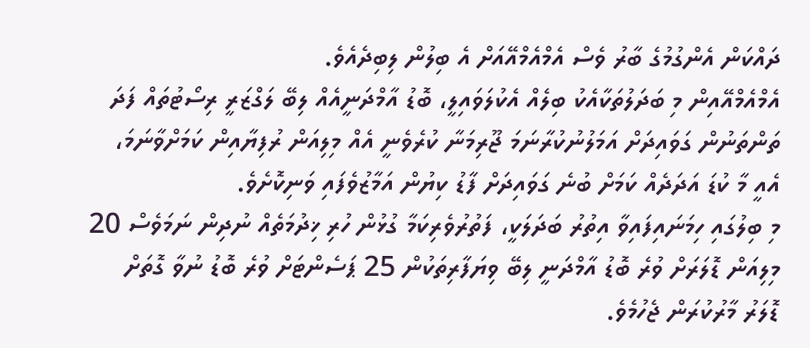ދައްކަން އެންގުމުގެ ބާރު ވެސް އެމްއެމްއޭއަށް އެ ބިލުން ލިބިދެއެވެ.
އެމްއެމްއޭއިން މި ބަދަލުތަކާއެކު ބިލެއް އެކުލަވައިލީ، ބޮޑު އާމްދަނީއެއް ލިބޭ ލަގްޒަރީ ރިސޯޓުތައް ފަދަ ތަންތަނުން ގަވައިދަށް އަމަލުނުކުރާނަމަ ޖޫރިމަނާ ކުރެވެނީ އެއް މިލިއަން ރުފިޔާއިން ކަމަށްވާނަމަ، އެއީ މާ ކުޑަ އަދަދެއް ކަމަށް ބުނެ ގަވައިދަށް ފާޑު ކިޔުން އަމާޒުވެފައި ވަނިކޮށެވެ.
މި ބިލުގައި ހިމަނައިފައިވާ އިތުރު ބަދަލަކީ، ފަތުރުވެރިކަމާ ގުޅުން ހުރި ޚިދުމަތެއް ނުދިން ނަމަވެސް 20 މިލިއަން ޑޮލަރަށް ވުރެ ބޮޑު އާމްދަނީ ލިބޭ ވިޔަފާރިތަކުން 25 ޕަސެންޓަށް ވުރެ ބޮޑު ނުވާ ގޮތަށް ޑޮލަރު މާރުކުރަން ޖެހުމެވެ.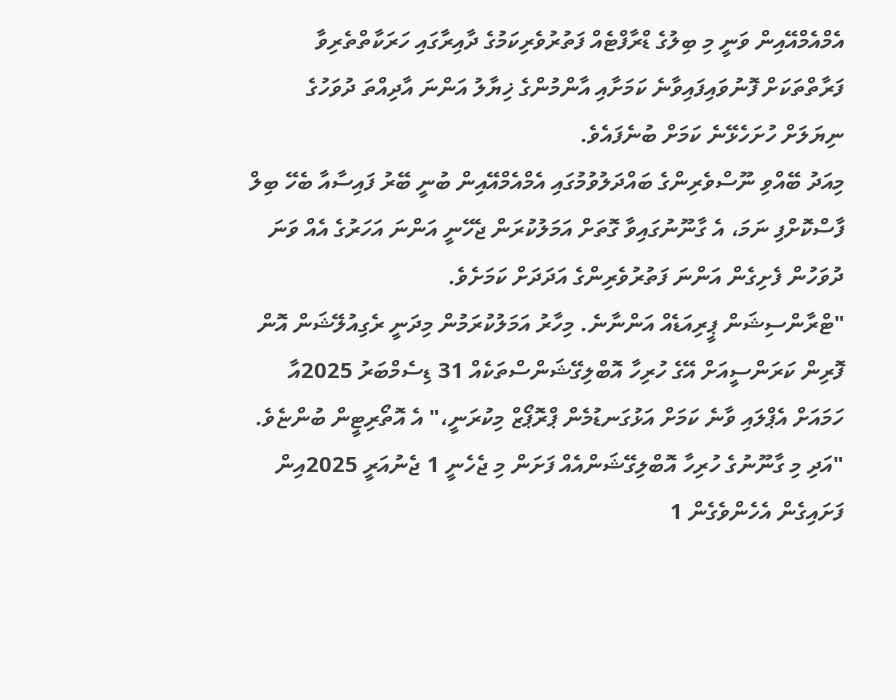އެމްއެމްއޭއިން ވަނީ މި ބިލުގެ ޑްރާފްޓެއް ފަތުރުވެރިކަމުގެ ދާއިރާގައި ހަރަކާތްތެރިވާ ފަރާތްތަކަށް ފޮނުވައިފައިވާނެ ކަމަށާއި އާންމުންގެ ޚިޔާލު އަންނަ އާދިއްތަ ދުވަހުގެ ނިޔަލަށް ހުށަހެޅޭނެ ކަމަށް ބުނެފައެވެ.
މިއަދު ބޭއްވި ނޫސްވެރިންގެ ބައްދަލުވުމުގައި އެމްއެމްއޭއިން ބުނީ ބޭރު ފައިސާއާ ބެހޭ ބިލް ފާސްކޮށްފި ނަމަ، އެ ގާނޫނުގައިވާ ގޮތަށް އަމަލުކުރަން ޖެހޭނީ އަންނަ އަހަރުގެ އެއް ވަނަ ދުވަހުން ފެށިގެން އަންނަ ފަތުރުވެރިންގެ އަދަދަށް ކަމަށެވެ.
"ޓްރާންސިޝަން ޕީރިއަޑެއް އަންނާނެ. މިހާރު އަމަލުކުރަމުން މިދަނީ ރެގިއުލޭޝަން އޮން ފޮރިން ކަރަންސީއަށް އޭގެ ހުރިހާ އޮބްލިގޭޝަންސްތަކެއް 31 ޑިސެމްބަރު 2025އާ ހަމައަށް އެޕްލައި ވާނެ ކަމަށް އަޅުގަނޑުމެން ޕްރޮޕޯޒް މިކުރަނީ،" އެ އޮތޯރިޓީން ބުންޏެވެ.
"އަދި މި ގާނޫނުގެ ހުރިހާ އޮބްލިގޭޝަންއެއް ފަށަން މި ޖެހެނީ 1 ޖެނުއަރީ 2025އިން ފަށައިގެން އެހެންވެގެން 1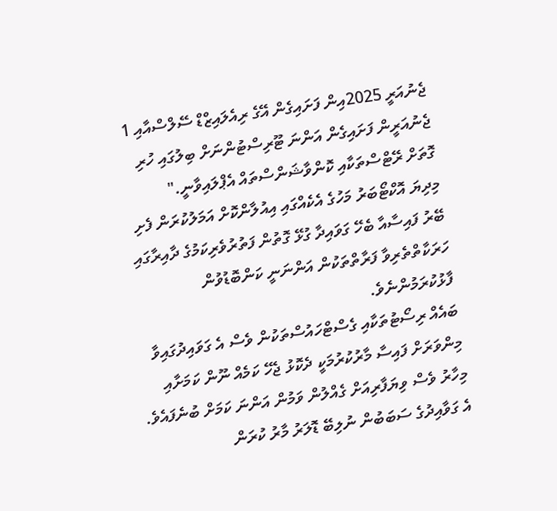ޖެނުއަރީ 2025އިން ފަށައިގެން އޭގެ ރިއެލައިޒްޑް ސޭލްސްއާއި 1 ޖެނުއަރީން ފަށައިގެން އަންނަ ޓޫރިސްޓުންނަށް ބިލުގައި ހުރި ގޮތަށް ރޭޓްސްތަކާއި ކޮންވާޝަންސްތައް އެޕްލައިވާނީ."
މިދިޔަ އޮކްޓޯބަރު މަހުގެ އެކެއްގައި އިއުލާންކޮށް އަމަލުކުރަން ފެށި ބޭރު ފައިސާއާ ބެހޭ ގަވައިދާ ގުޅޭ ގޮތުން ފަތުރުވެރިކަމުގެ ދާއިރާގައި ހަރަކާތްތެރިވާ ފަރާތްތަކުން އަންނަނީ ކަންބޮޑުވުން ފާޅުކުރަމުންނެވެ.
ބައެއް ރިސޯޓުތަކާއި ގެސްޓްހައުސްތަކުން ވެސް އެ ގަވައިދުގައިވާ މިންވަރަށް ފައިސާ މާރުކުރުމަކީ ދެކޮޅު ޖެހޭ ކަމެއް ނޫން ކަމަށާއި މިހާރު ވެސް ވިޔަފާރިއަށް ގެއްލުން ވަމުން އަންނަ ކަމަށް ބުނެފައެވެ.
އެ ގަވާއިދުގެ ސަބަބުން ނުލިބޭ ޑޮލަރު މާރު ކުރަން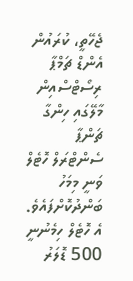ޖެހޭތީ، ކުރައުން އެންޑް ޗަމްޕާ ރިސޯޓްސްއިން މާލޭގައި ހިންގާ ޗަންޕާ ސެންޓްރަލް ހޮޓެލް ވަނީ މިމަހު ބަންދުކޮށްފައެވެ. އެ ހޮޓެލް ހިމެނުނީ 500 ޑޮލަރު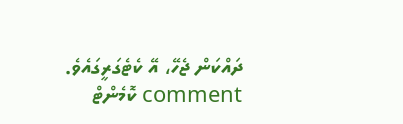ދައްކަން ޖެހޭ، އޭ ކެޓެގަރީގައެވެ.
comment ކޮމެންޓް